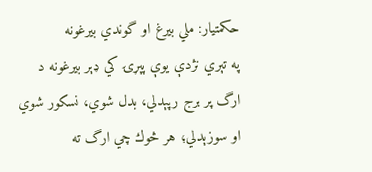حکمتیار: ملي بيرغ او گوندي بيرغونه
په تېري نژدې يوې پېړۍ كي ډېر بيرغونه د ارگ پر برج رپېدلي، بدل شوي، نسكور شوي او سوزېدلي؛ هر څوك چي ارگ ته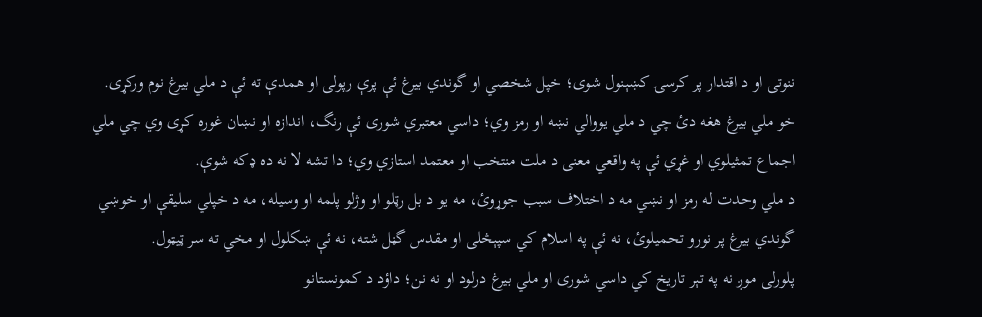ننوتى او د اقتدار پر كرسۍ كښېنول شوى؛ خپل شخصي او گوندي بيرغ ئې پرې رپولى او همدې ته ئې د ملي بيرغ نوم وركړى.
خو ملي بيرغ هغه دئ چي د ملي يووالي نښه او رمز وي؛ داسي معتبري شورى ئې رنگ، اندازه او نښان غوره كړى وي چي ملي اجماع تمثيلوي او غړي ئې په واقعي معنى د ملت منتخب او معتمد استازي وي؛ دا تشه لا نه ده ډكه شوې.
د ملي وحدت له رمز او نښي مه د اختلاف سبب جوړوئ، مه يو د بل رټلو او وژلو پلمه او وسيله، مه د خپلي سليقې او خوښي گوندي بيرغ پر نورو تحميلوئ، نه ئې په اسلام كي سپېڅلى او مقدس گڼل شته، نه ئې ښكلول او مخي ته سر ټيټول.
پلورلى موږ نه په تېر تاريخ كي داسي شورى او ملي بيرغ درلود او نه نن؛ داؤد د كمونستانو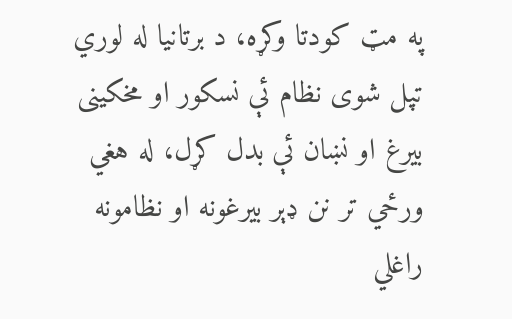په مټ كودتا وكړه، د برتانيا له لوري تپل شوى نظام ئې نسكور او مخكينى بيرغ او نښان ئې بدل كړل، له هغي ورځي تر نن ډېر بيرغونه او نظامونه راغلي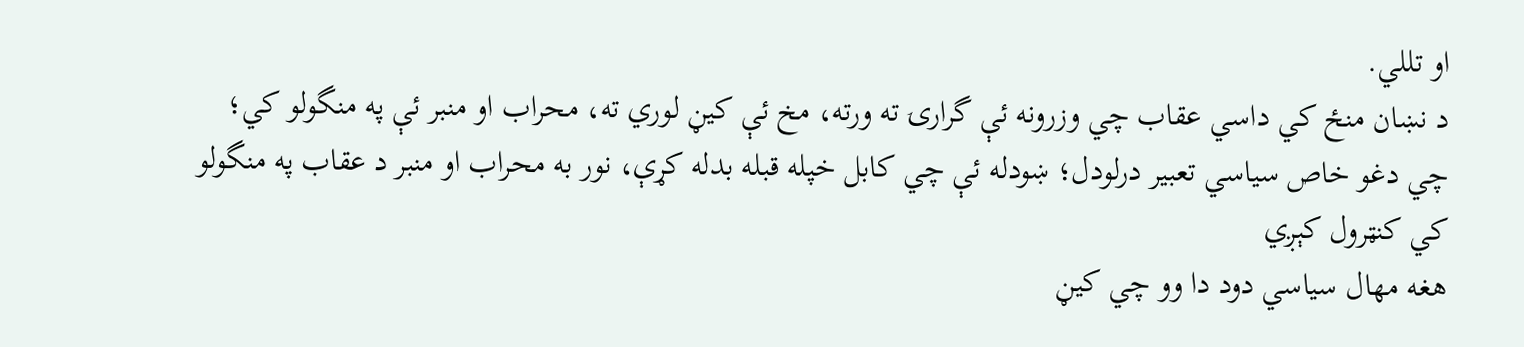او تللي.
د نښان منځ كي داسي عقاب چي وزرونه ئې گرارۍ ته ورته، مخ ئې كيڼ لوري ته، محراب او منبر ئې په منگولو كي؛ چي دغو خاص سياسي تعبير درلودل؛ ښودله ئې چي كابل خپله قبله بدله كړې، نور به محراب او منبر د عقاب په منگولو كي كنټرول كېږي
هغه مهال سياسي دود دا وو چي كيڼ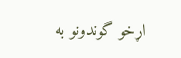اړخو گوندونو به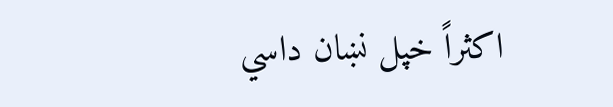اكثراً خپل نښان داسي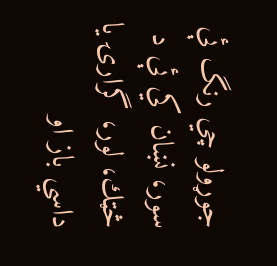جوړولو چي رنگ ئې سور، نښان كي ئې د څټك، لور، گرارۍ يا داسي باز او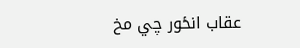عقاب انځور چي مخ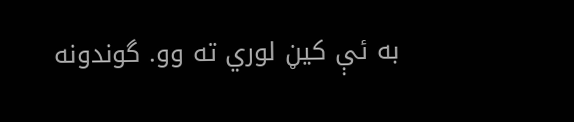به ئې كيڼ لوري ته وو. گوندونه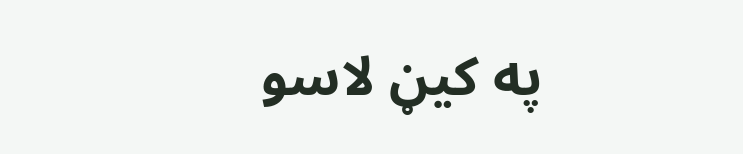په كيڼ لاسو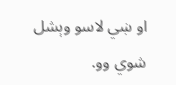او ښي لاسو وېشل شوي وو.